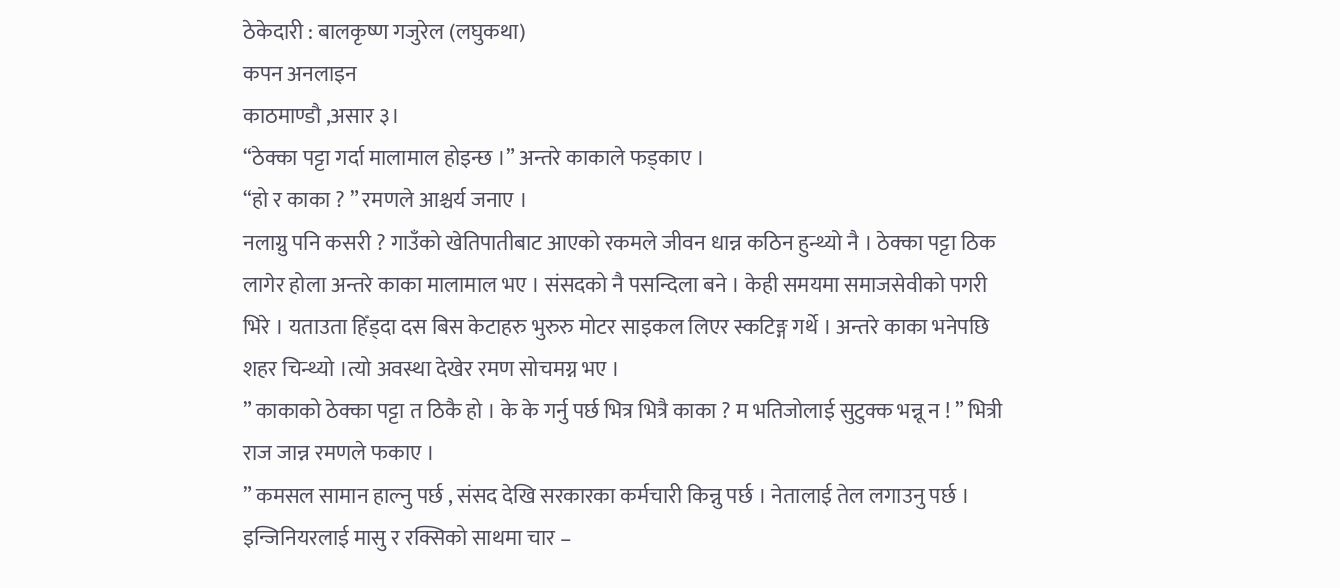ठेकेदारी : बालकृष्ण गजुरेल (लघुकथा)
कपन अनलाइन
काठमाण्डौ ,असार ३।
“ठेक्का पट्टा गर्दा मालामाल होइन्छ ।” अन्तरे काकाले फड्काए ।
“हो र काका ? ” रमणले आश्चर्य जनाए ।
नलाग्नु पनि कसरी ? गाउँको खेतिपातीबाट आएको रकमले जीवन धान्न कठिन हुन्थ्यो नै । ठेक्का पट्टा ठिक लागेर होला अन्तरे काका मालामाल भए । संसदको नै पसन्दिला बने । केही समयमा समाजसेवीको पगरी भिरे । यताउता हिँड्दा दस बिस केटाहरु भुरुरु मोटर साइकल लिएर स्कटिङ्ग गर्थे । अन्तरे काका भनेपछि शहर चिन्थ्यो ।त्यो अवस्था देखेर रमण सोचमग्न भए ।
” काकाको ठेक्का पट्टा त ठिकै हो । के के गर्नु पर्छ भित्र भित्रै काका ? म भतिजोलाई सुटुक्क भन्नू न ! ” भित्री राज जान्न रमणले फकाए ।
” कमसल सामान हाल्नु पर्छ , संसद देखि सरकारका कर्मचारी किन्नु पर्छ । नेतालाई तेल लगाउनु पर्छ । इन्जिनियरलाई मासु र रक्सिको साथमा चार –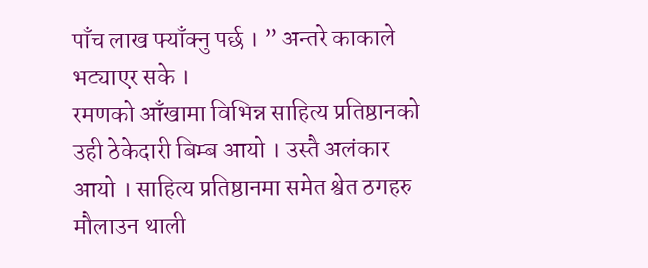पाँच लाख फ्याँक्नु पर्छ । ” अन्तरे काकाले भट्याएर सके ।
रमणको आँखामा विभिन्न साहित्य प्रतिष्ठानको उही ठेकेदारी बिम्ब आयो । उस्तै अलंकार आयो । साहित्य प्रतिष्ठानमा समेत श्वेत ठगहरु मौलाउन थाली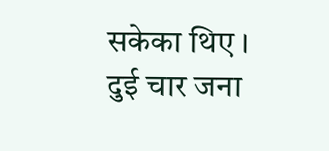सकेका थिए । दुई चार जना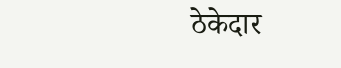ठेकेदार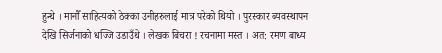हुन्थे । मानौँ साहित्यको ठेक्का उनीहरुलाई मात्र परेको थियो । पुरस्कार ब्यवस्थापन देखि सिर्जनाको धज्जि उडाउँथे । लेखक बिचरा ! रचनामा मस्त । अत: रमण बाध्य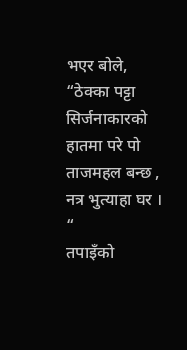भएर बोले, “ठेक्का पट्टा सिर्जनाकारको हातमा परे पो ताजमहल बन्छ , नत्र भुत्याहा घर । “
तपाइँको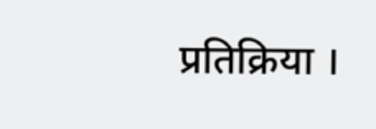प्रतिक्रिया ।